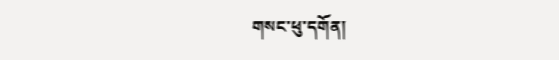གསང་ཕུ་དགོན།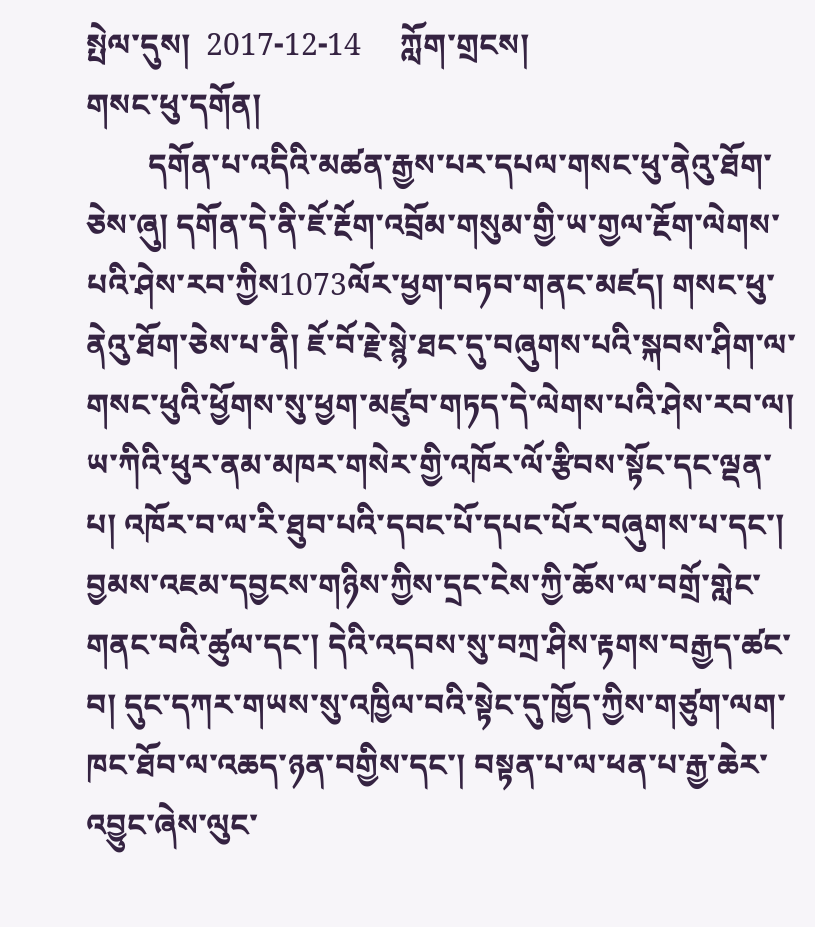སྤེལ་དུས།  2017-12-14     ཀློག་གྲངས།
གསང་ཕུ་དགོན།
        དགོན་པ་འདིའི་མཚན་རྒྱས་པར་དཔལ་གསང་ཕུ་ནེའུ་ཐོག་ཅེས་ཞུ། དགོན་དེ་ནི་ཇོ་རྔོག་འབྲོམ་གསུམ་གྱི་ཡ་གྱལ་རྔོག་ལེགས་པའི་ཤེས་རབ་ཀྱིས1073ལོར་ཕྱག་བཏབ་གནང་མཛད། གསང་ཕུ་ནེའུ་ཐོག་ཅེས་པ་ནི། ཇོ་བོ་རྗེ་སྙེ་ཐང་དུ་བཞུགས་པའི་སྐབས་ཤིག་ལ་གསང་ཕུའི་ཕྱོགས་སུ་ཕྱག་མཛུབ་གཏད་དེ་ལེགས་པའི་ཤེས་རབ་ལ། ཡ་ཀིའི་ཕུར་ནམ་མཁར་གསེར་གྱི་འཁོར་ལོ་རྩིབས་སྟོང་དང་ལྡན་པ། འཁོར་བ་ལ་རི་ཐུབ་པའི་དབང་པོ་དཔང་པོར་བཞུགས་པ་དང་། བྱམས་འཇམ་དབྱངས་གཉིས་ཀྱིས་དྲང་ངེས་ཀྱི་ཆོས་ལ་བགྲོ་གླེང་གནང་བའི་ཚུལ་དང་། དེའི་འདབས་སུ་བཀྲ་ཤིས་རྟགས་བརྒྱད་ཚང་བ། དུང་དཀར་གཡས་སུ་འཁྱིལ་བའི་སྟེང་དུ་ཁྱོད་ཀྱིས་གཙུག་ལག་ཁང་ཐོབ་ལ་འཆད་ཉན་བགྱིས་དང་། བསྟན་པ་ལ་ཕན་པ་རྒྱ་ཆེར་འབྱུང་ཞེས་ལུང་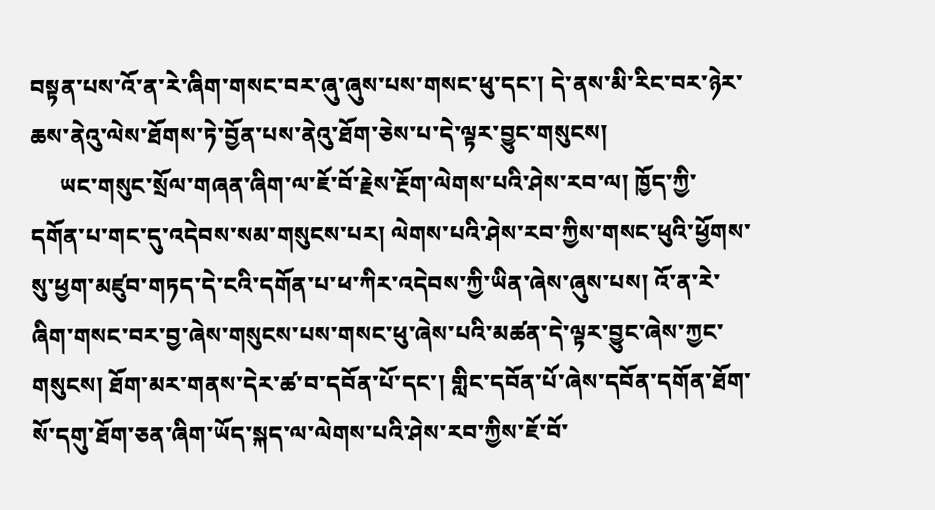བསྟན་པས་འོ་ན་རེ་ཞིག་གསང་བར་ཞུ་ཞུས་པས་གསང་ཕུ་དང་། དེ་ནས་མི་རིང་བར་ཉེར་ཆས་ནེའུ་ལེས་ཐོགས་ཏེ་བྱོན་པས་ནེའུ་ཐོག་ཅེས་པ་དེ་ལྟར་བྱུང་གསུངས།
     ཡང་གསུང་སྲོལ་གཞན་ཞིག་ལ་ཇོ་བོ་རྗེས་རྔོག་ལེགས་པའི་ཤེས་རབ་ལ། ཁྱོད་ཀྱི་དགོན་པ་གང་དུ་འདེབས་སམ་གསུངས་པར། ལེགས་པའི་ཤེས་རབ་ཀྱིས་གསང་ཕུའི་ཕྱོགས་སུ་ཕྱག་མཛུབ་གཏད་དེ་ངའི་དགོན་པ་ཕ་ཀིར་འདེབས་ཀྱི་ཡིན་ཞེས་ཞུས་པས། འོ་ན་རེ་ཞིག་གསང་བར་བྱ་ཞེས་གསུངས་པས་གསང་ཕུ་ཞེས་པའི་མཚན་དེ་ལྟར་བྱུང་ཞེས་ཀྱང་གསུངས། ཐོག་མར་གནས་དེར་ཚ་བ་དབོན་པོ་དང་། གླིང་དབོན་པོ་ཞེས་དབོན་དགོན་ཐོག་སོ་དགུ་ཐོག་ཅན་ཞིག་ཡོད་སྐད་ལ་ལེགས་པའི་ཤེས་རབ་ཀྱིས་ཇོ་བོ་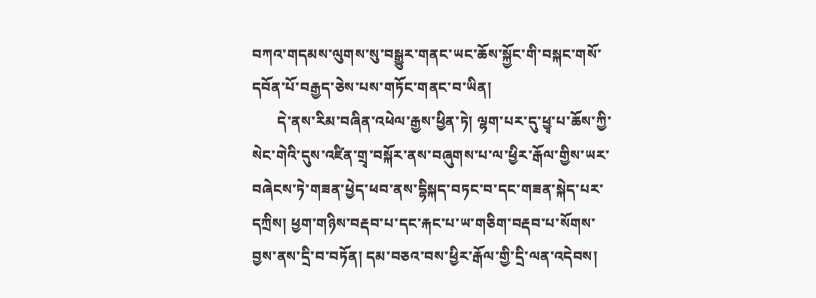བཀའ་གདམས་ལུགས་སུ་བསྒྱུར་གནང་ཡང་ཆོས་སྐྱོང་གི་བསྐང་གསོ་དབོན་པོ་བརྒྱད་ཅེས་པས་གཏོང་གནང་བ་ཡིན།
       དེ་ནས་རིམ་བཞིན་འཕེལ་རྒྱས་ཕྱིན་ཏེ། ལྷག་པར་དུ་ཕྱྭ་པ་ཆོས་ཀྱི་སེང་གེའི་དུས་འཛིན་གྲྭ་བསྐོར་ནས་བཞུགས་པ་ལ་ཕྱིར་རྒོལ་གྱིས་ཡར་བཞེངས་ཏེ་གཟན་ཕྱེད་ཕབ་ནས་དྷིསྐད་བཏང་བ་དང་གཟན་སྐེད་པར་དཀྲིས། ཕྱག་གཉིས་བརྡབ་པ་དང་རྐང་པ་ཡ་གཅིག་བརྡབ་པ་སོགས་བྱས་ནས་དྲི་བ་བཏོན། དམ་བཅའ་བས་ཕྱིར་རྒོལ་གྱི་དྲི་ལན་འདེབས།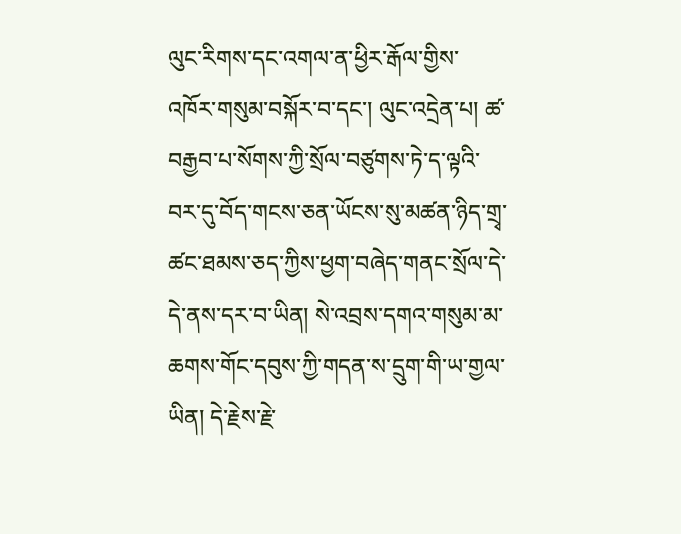ལུང་རིགས་དང་འགལ་ན་ཕྱིར་རྒོལ་གྱིས་འཁོར་གསུམ་བསྐོར་བ་དང་། ལུང་འདྲེན་པ། ཚ་བརྒྱབ་པ་སོགས་ཀྱི་སྲོལ་བཙུགས་ཏེ་ད་ལྟའི་བར་དུ་བོད་གངས་ཅན་ཡོངས་སུ་མཚན་ཉིད་གྲྭ་ཚང་ཐམས་ཅད་ཀྱིས་ཕྱག་བཞེད་གནང་སྲོལ་དེ་དེ་ནས་དར་བ་ཡིན། སེ་འབྲས་དགའ་གསུམ་མ་ཆགས་གོང་དབུས་ཀྱི་གདན་ས་དྲུག་གི་ཡ་གྱལ་ཡིན། དེ་རྗེས་རྗེ་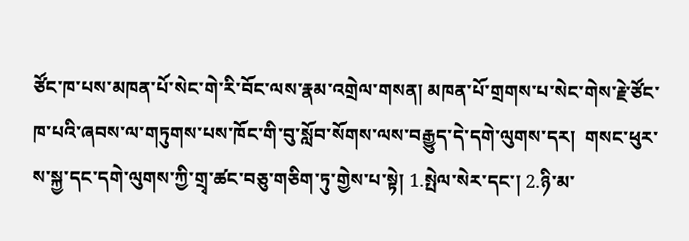ཙོང་ཁ་པས་མཁན་པོ་སེང་གེ་རི་བོང་ལས་རྣམ་འགྲེལ་གསན། མཁན་པོ་གྲགས་པ་སེང་གེས་རྗེ་ཙོང་ཁ་པའི་ཞབས་ལ་གཏུགས་པས་ཁོང་གི་བུ་སློབ་སོགས་ལས་བརྒྱུད་དེ་དགེ་ལུགས་དར།  གསང་ཕུར་ས་སྐྱ་དང་དགེ་ལུགས་ཀྱི་གྲྭ་ཚང་བཅུ་གཅིག་ཏུ་གྱེས་པ་སྟེ། 1.སྤེལ་སེར་དང་། 2.ཉི་མ་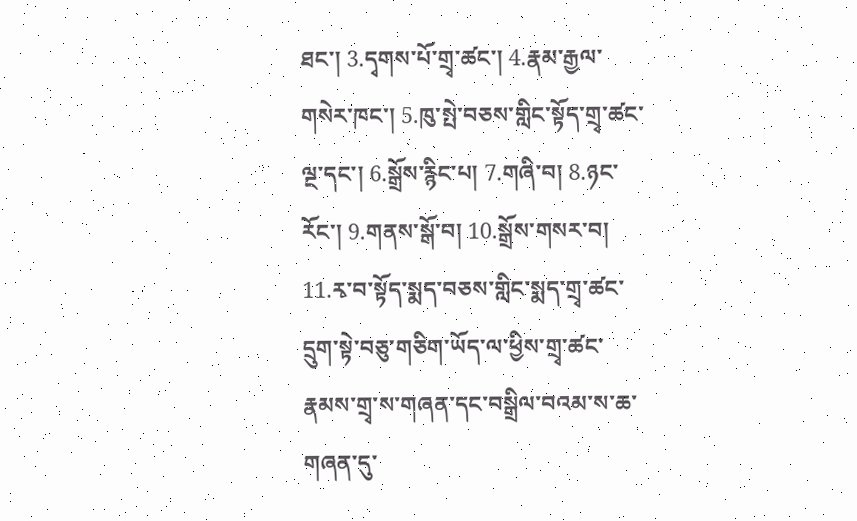ཐང་། 3.དྭགས་པོ་གྲྭ་ཚང་། 4.རྣམ་རྒྱལ་གསེར་ཁང་། 5.ཁུ་སྤེ་བཅས་གླིང་སྟོད་གྲྭ་ཚང་ལྔ་དང་། 6.སྒྲོས་རྙིང་པ། 7.གཞི་བ། 8.ཉང་རོང་། 9.གནས་སྒོ་བ། 10.སྒྲོས་གསར་བ། 11.རྭ་བ་སྟོད་སྨད་བཅས་གླིང་སྨད་གྲྭ་ཚང་དྲུག་སྟེ་བཅུ་གཅིག་ཡོད་ལ་ཕྱིས་གྲྭ་ཚང་རྣམས་གྲྭ་ས་གཞན་དང་བསྒྲིལ་བའམ་ས་ཆ་གཞན་དུ་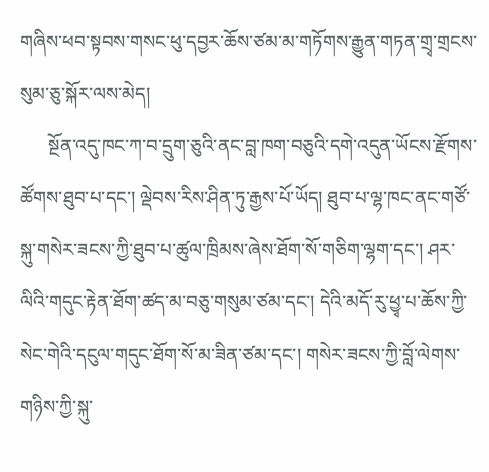གཞིས་ཕབ་སྟབས་གསང་ཕུ་དབྱར་ཆོས་ཙམ་མ་གཏོགས་རྒྱུན་གཏན་གྲྭ་གྲངས་སུམ་ཅུ་སྐོར་ལས་མེད།
      སྔོན་འདུ་ཁང་ཀ་བ་དྲུག་ཅུའི་ནང་བླ་ཁག་བཅུའི་དགེ་འདུན་ཡོངས་རྫོགས་ཚོགས་ཐུབ་པ་དང་། ལྡེབས་རིས་ཤིན་ཏུ་རྒྱས་པོ་ཡོད། ཐུབ་པ་ལྷ་ཁང་ནང་གཙོ་སྐུ་གསེར་ཟངས་ཀྱི་ཐུབ་པ་ཚུལ་ཁྲིམས་ཞེས་ཐོག་སོ་གཅིག་ལྷག་དང་། ཤར་ལིའི་གདུང་རྟེན་ཐོག་ཚད་མ་བཅུ་གསུམ་ཙམ་དང་། དེའི་མདོ་རུ་ཕྱྭ་པ་ཆོས་ཀྱི་སེང་གེའི་དངུལ་གདུང་ཐོག་སོ་མ་ཟིན་ཙམ་དང་། གསེར་ཟངས་ཀྱི་བློ་ལེགས་གཉིས་ཀྱི་སྐུ་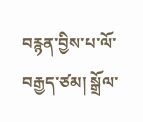བརྙན་བྱིས་པ་ལོ་བརྒྱད་ཙམ། སྒྲོལ་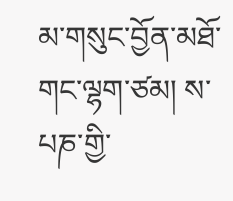མ་གསུང་བྱོན་མཐོ་གང་ལྷག་ཙམ། ས་པཎ་གྱི་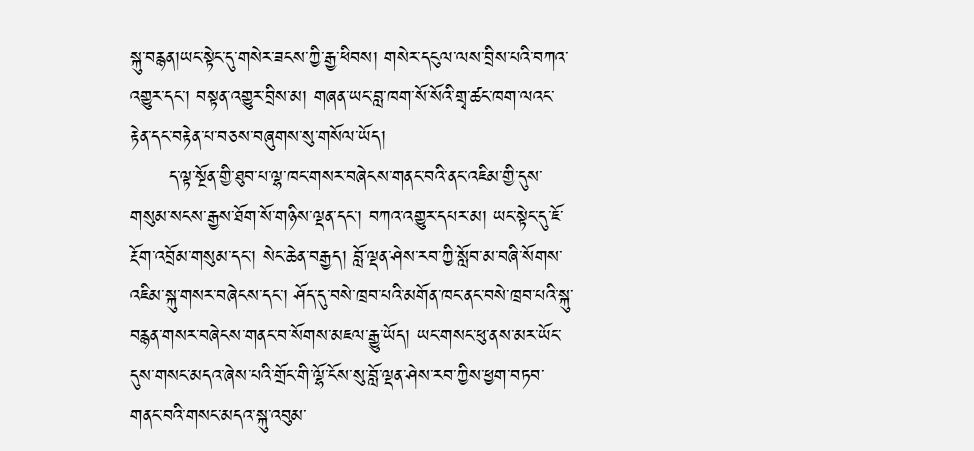སྐུ་བརྙན།ཡང་སྟེང་དུ་གསེར་ཟངས་ཀྱི་རྒྱ་ཕིབས། གསེར་དངུལ་ལས་བྲིས་པའི་བཀའ་འགྱུར་དང་། བསྟན་འགྱུར་བྲིས་མ། གཞན་ཡང་བླ་ཁག་སོ་སོའི་གྲྭ་ཚང་ཁག་ལའང་རྟེན་དང་བརྟེན་པ་བཅས་བཞུགས་སུ་གསོལ་ཡོད།
      ད་ལྟ་སྔོན་གྱི་ཐུབ་པ་ལྷ་ཁང་གསར་བཞེངས་གནང་བའི་ནང་འཇིམ་གྱི་དུས་གསུམ་སངས་རྒྱས་ཐོག་སོ་གཉིས་ལྡན་དང་། བཀའ་འགྱུར་དཔར་མ། ཡང་སྟེང་དུ་ཇོ་རྔོག་འབྲོམ་གསུམ་དང་། སེང་ཆེན་བརྒྱད། བློ་ལྡན་ཤེས་རབ་ཀྱི་སློབ་མ་བཞི་སོགས་འཇིམ་སྐུ་གསར་བཞེངས་དང་། ཤོད་དུ་བསེ་ཁྲབ་པའི་མགོན་ཁང་ནང་བསེ་ཁྲབ་པའི་སྐུ་བརྙན་གསར་བཞེངས་གནང་བ་སོགས་མཇལ་རྒྱུ་ཡོད། ཡང་གསང་ཕུ་ནས་མར་ཡོང་དུས་གསང་མདའ་ཞེས་པའི་གྲོང་གི་ལྷོ་ངོས་སུ་བློ་ལྡན་ཤེས་རབ་ཀྱིས་ཕྱག་བཏབ་གནང་བའི་གསང་མདའ་སྐུ་འབུམ་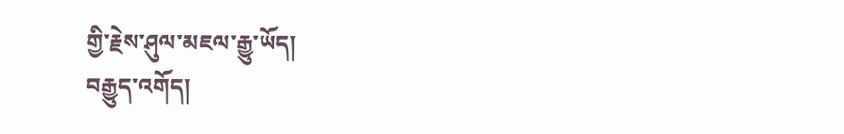གྱི་རྗེས་ཤུལ་མཇལ་རྒྱུ་ཡོད།
བརྒྱུད་འགོད།